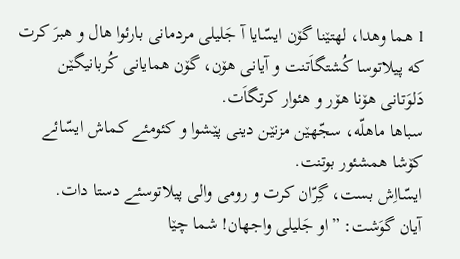1 هما وهدا، لهتێنا گۆن ایسّایا آ جَلیلی مردمانی بارئوا هال و هبرَ کرت که پیلاتوسا کُشتگاَتنت و آیانی هۆن، گۆن همایانی کُربانیگێن دَلوَتانی هۆنا هۆر و هئوار کرتگاَت.
سباها ماهلّه، سجّهێن مزنێن دینی پێشوا و کئومئے کماش ایسّائے کۆشا همشئور بوتنت.
ایسّااِش بست، گِرّان کرت و رومی والی پیلاتوسئے دستا دات.
آیان گوَشت: ”او جَلیلی واجهان! شما چێا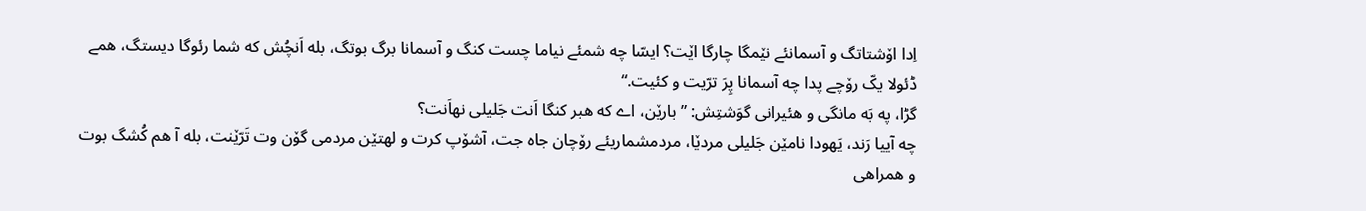اِدا اۆشتاتگ و آسمانئے نێمگا چارگا اێت؟ ایسّا چه شمئے نیاما چست کنگ و آسمانا برگ بوتگ، بله اَنچُش که شما رئوگا دیستگ، همے ڈئولا یکّ رۆچے پدا چه آسمانا پِرَ ترّیت و کئیت.“
گڑا، په بَه مانگی و هئیرانی گوَشتِش: ”بارێن، اے که هبر کنگا اَنت جَلیلی نهاَنت؟
چه آییا رَند، یَهودا نامێن جَلیلی مردێا، مردمشماریئے رۆچان جاه جت، آشۆپ کرت و لهتێن مردمی گۆن وت تَرّێنت، بله آ هم کُشگ بوت و همراهی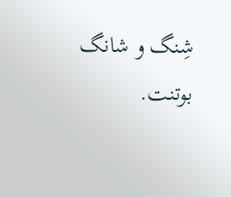شِنگ و شانگ بوتنت.